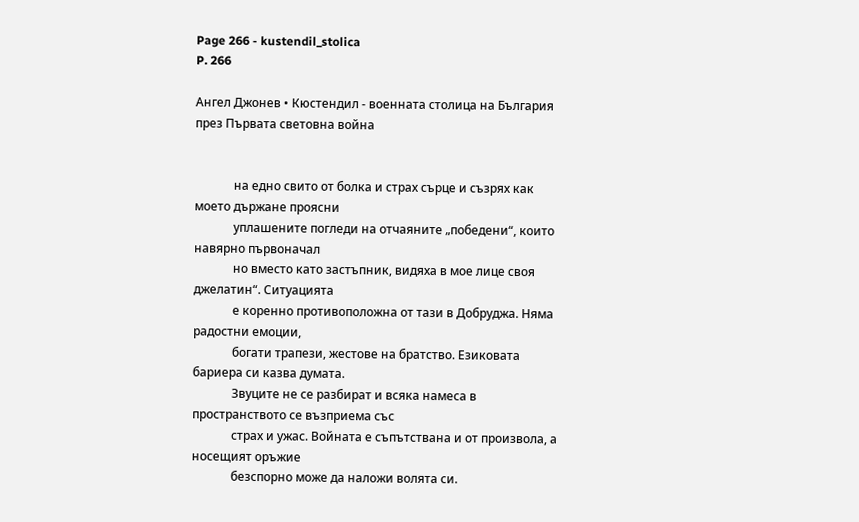Page 266 - kustendil_stolica
P. 266

Ангел Джонев • Кюстендил - военната столица на България през Първата световна война


             на едно свито от болка и страх сърце и съзрях как моето държане проясни
             уплашените погледи на отчаяните „победени“, които навярно първоначал
             но вместо като застъпник, видяха в мое лице своя джелатин“. Ситуацията
             е коренно противоположна от тази в Добруджа. Няма радостни емоции,
             богати трапези, жестове на братство. Езиковата бариера си казва думата.
             Звуците не се разбират и всяка намеса в пространството се възприема със
             страх и ужас. Войната е съпътствана и от произвола, а носещият оръжие
             безспорно може да наложи волята си.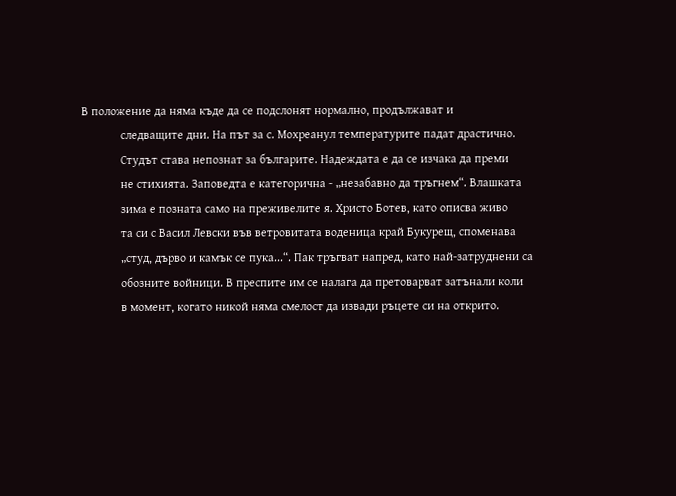В положение да няма къде да се подслонят нормално, продължават и
             следващите дни. На път за с. Мохреанул температурите падат драстично.
             Студът става непознат за българите. Надеждата е да се изчака да преми
             не стихията. Заповедта е категорична - „незабавно да тръгнем“. Влашката
             зима е позната само на преживелите я. Христо Ботев, като описва живо
             та си с Васил Левски във ветровитата воденица край Букурещ, споменава
             „студ, дърво и камък се пука...“. Пак тръгват напред, като най-затруднени са
             обозните войници. В преспите им се налага да претоварват затънали коли
             в момент, когато никой няма смелост да извади ръцете си на открито.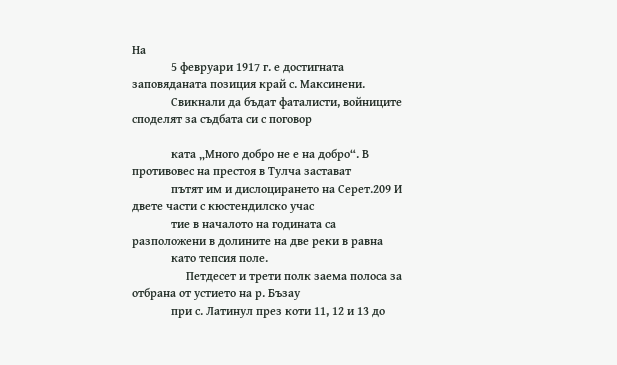На
             5 февруари 1917 г. е достигната заповяданата позиция край с. Максинени.
             Свикнали да бъдат фаталисти, войниците споделят за съдбата си с поговор

             ката „Много добро не е на добро“. В противовес на престоя в Тулча застават
             пътят им и дислоцирането на Серет.209 И двете части с кюстендилско учас
             тие в началото на годината са разположени в долините на две реки в равна
             като тепсия поле.
                  Петдесет и трети полк заема полоса за отбрана от устието на р. Бъзау
             при с. Латинул през коти 11, 12 и 13 до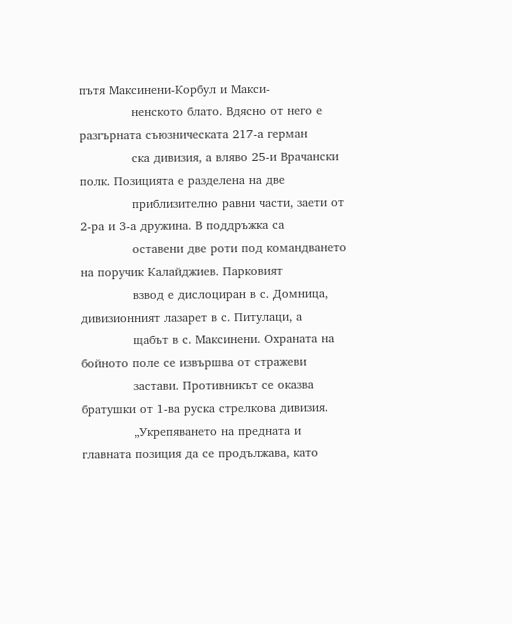пътя Максинени-Корбул и Макси-
             ненското блато. Вдясно от него е разгърната съюзническата 217-а герман
             ска дивизия, а вляво 25-и Врачански полк. Позицията е разделена на две
             приблизително равни части, заети от 2-ра и 3-а дружина. В поддръжка са
             оставени две роти под командването на поручик Калайджиев. Парковият
             взвод е дислоциран в с. Домница, дивизионният лазарет в с. Питулаци, а
             щабът в с. Максинени. Охраната на бойното поле се извършва от стражеви
             застави. Противникът се оказва братушки от 1-ва руска стрелкова дивизия.
             „Укрепяването на предната и главната позиция да се продължава, като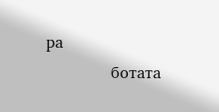ра
             ботата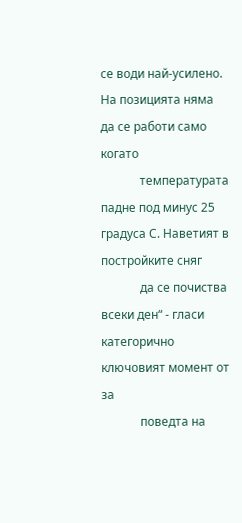се води най-усилено. На позицията няма да се работи само когато
             температурата падне под минус 25 градуса С. Наветият в постройките сняг
             да се почиства всеки ден“ - гласи категорично ключовият момент от за
             поведта на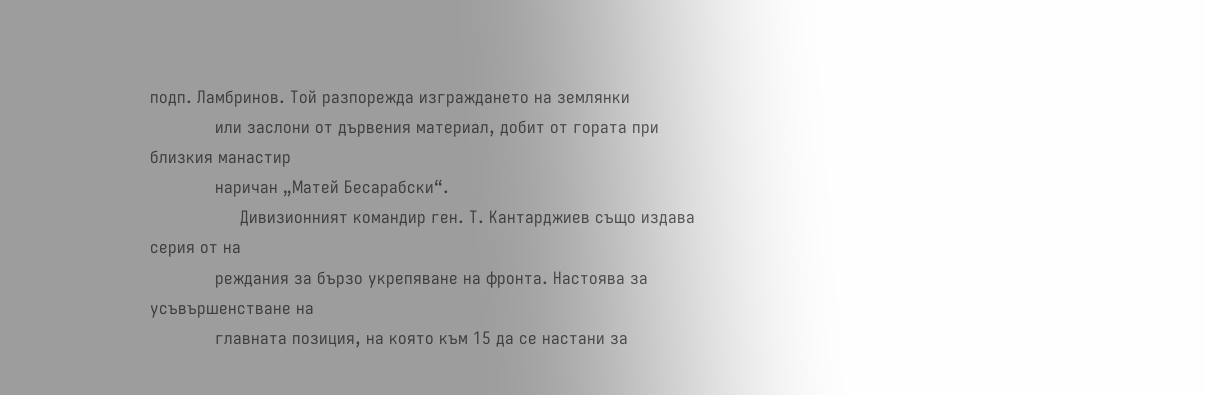подп. Ламбринов. Той разпорежда изграждането на землянки
             или заслони от дървения материал, добит от гората при близкия манастир
             наричан „Матей Бесарабски“.
                  Дивизионният командир ген. Т. Кантарджиев също издава серия от на
             реждания за бързо укрепяване на фронта. Настоява за усъвършенстване на
             главната позиция, на която към 15 да се настани за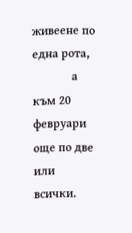живеене по една рота,
             а към 20 февруари още по две или всички.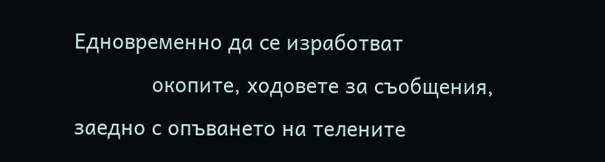Едновременно да се изработват
             окопите, ходовете за съобщения, заедно с опъването на телените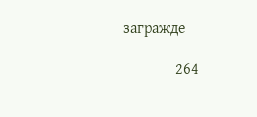загражде

             264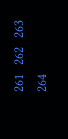261   262   263   264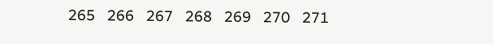265   266   267   268   269   270   271